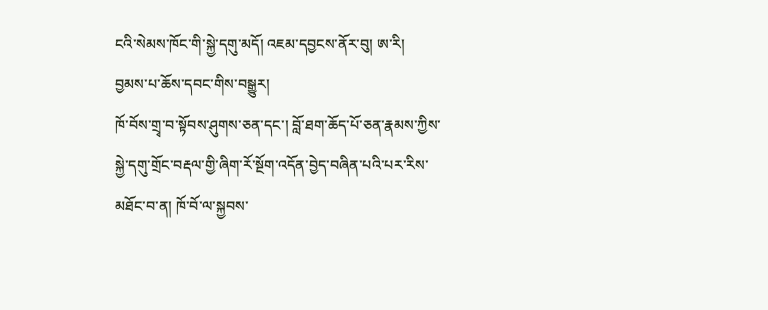ངའི་སེམས་ཁོང་གི་སྐྱེ་དགུ་མདོ། འཇམ་དབྱངས་ནོར་བུ། ཨ་རི།
བྱམས་པ་ཆོས་དབང་གིས་བསྒྱུར།
ཁོ་བོས་གྲྭ་བ་སྟོབས་ཤུགས་ཅན་དང་། བློ་ཐག་ཆོད་པོ་ཅན་རྣམས་ཀྱིས་སྐྱེ་དགུ་གྲོང་བརྡལ་གྱི་ཞིག་རོ་སྔོག་འདོན་བྱེད་བཞིན་པའི་པར་རིས་མཐོང་བ་ན། ཁོ་བོ་ལ་སྐྱབས་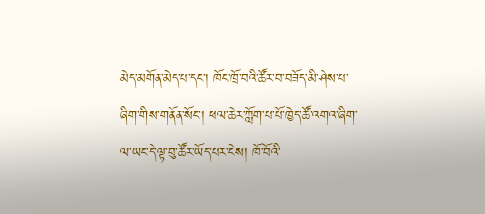མེད་མགོན་མེད་པ་དང་། ཁོང་ཁྲོ་བའི་ཚོར་བ་བཟོད་མི་ཤེས་པ་ཞིག་གིས་གནོན་སོང་། ཕལ་ཆེར་ཀློག་པ་པོ་ཁྱེད་ཚོ་འགའ་ཞིག་ལ་ཡང་དེ་ལྟ་བུ་ཚོར་ཡོད་པར་ངེས། ཁོ་བོའི་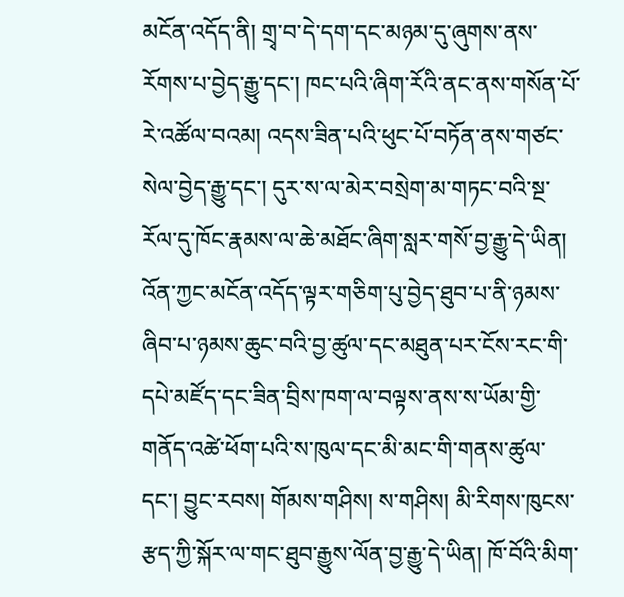མངོན་འདོད་ནི། གྲྭ་བ་དེ་དག་དང་མཉམ་དུ་ཞུགས་ནས་རོགས་པ་བྱེད་རྒྱུ་དང་། ཁང་པའི་ཞིག་རོའི་ནང་ནས་གསོན་པོ་རེ་འཚོལ་བའམ། འདས་ཟིན་པའི་ཕུང་པོ་བཏོན་ནས་གཙང་སེལ་བྱེད་རྒྱུ་དང་། དུར་ས་ལ་མེར་བསྲེག་མ་གཏང་བའི་སྔ་རོལ་དུ་ཁོང་རྣམས་ལ་ཆེ་མཐོང་ཞིག་སླར་གསོ་བྱ་རྒྱུ་དེ་ཡིན།
འོན་ཀྱང་མངོན་འདོད་ལྟར་གཅིག་པུ་བྱེད་ཐུབ་པ་ནི་ཉམས་ཞིབ་པ་ཉམས་ཆུང་བའི་བྱ་ཚུལ་དང་མཐུན་པར་ངོས་རང་གི་དཔེ་མཛོད་དང་ཟིན་བྲིས་ཁག་ལ་བལྟས་ནས་ས་ཡོམ་གྱི་གནོད་འཚེ་ཕོག་པའི་ས་ཁུལ་དང་མི་མང་གི་གནས་ཚུལ་དང་། བྱུང་རབས། གོམས་གཤིས། ས་གཤིས། མི་རིགས་ཁུངས་རྩད་ཀྱི་སྐོར་ལ་གང་ཐུབ་རྒྱུས་ལོན་བྱ་རྒྱུ་དེ་ཡིན། ཁོ་བོའི་མིག་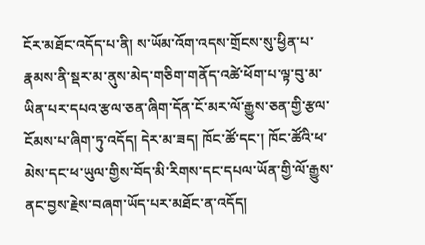ངོར་མཐོང་འདོད་པ་ནི། ས་ཡོམ་འོག་འདས་གྲོངས་སུ་ཕྱིན་པ་རྣམས་ནི་སྡར་མ་ནུས་མེད་གཅིག་གནོད་འཚེ་ཕོག་པ་ལྟ་བུ་མ་ཡིན་པར་དཔའ་རྩལ་ཅན་ཞིག་དོན་ངོ་མར་ལོ་རྒྱུས་ཅན་གྱི་རྩལ་ངོམས་པ་ཞིག་ཏུ་འདོད། དེར་མ་ཟད། ཁོང་ཚོ་དང་། ཁོང་ཚོའི་ཕ་མེས་དང་ཕ་ཡུལ་གྱིས་བོད་མི་རིགས་དང་དཔལ་ཡོན་གྱི་ལོ་རྒྱུས་ནང་བྱས་རྗེས་བཞག་ཡོད་པར་མཐོང་ན་འདོད།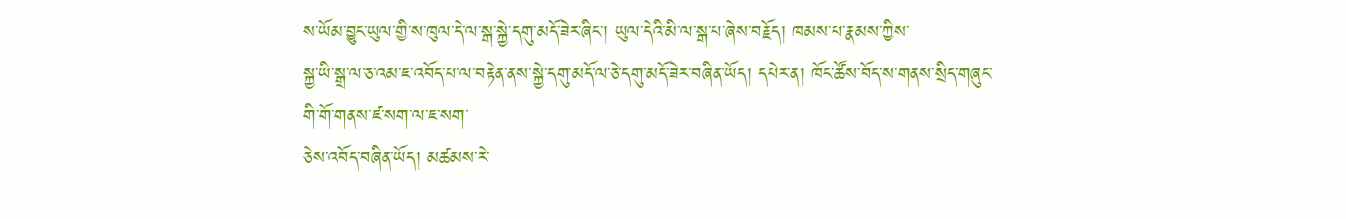ས་ཡོམ་བྱུང་ཡུལ་གྱི་ས་ཁུལ་དེ་ལ་སྒ་སྐྱེ་དགུ་མདོ་ཟེར་ཞིང་། ཡུལ་དེའི་མི་ལ་སྒ་པ་ཞེས་བརྗོད། ཁམས་པ་རྣམས་ཀྱིས་
སྐྱ་ཡི་སྒྲ་ལ་ཅ་འམ་ཇ་འབོད་པ་ལ་བརྟེན་ནས་སྐྱེ་དགུ་མདོ་ལ་ཅེ་དགུ་མདོ་ཟེར་བཞིན་ཡོད། དཔེར་ན། ཁོང་ཚོས་བོད་ས་གནས་སྲིད་གཞུང་གི་གོ་གནས་ཛ་སག་ལ་ཇ་སག་
ཅེས་འབོད་བཞིན་ཡོད། མཚམས་རེ་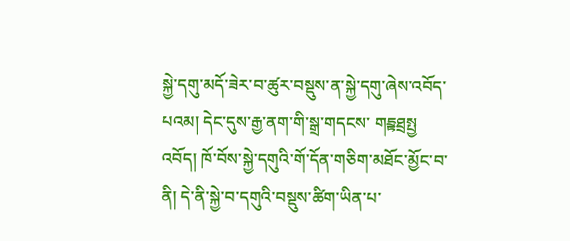སྐྱེ་དགུ་མདོ་ཟེར་བ་ཚུར་བསྡུས་ན་སྐྱེ་དགུ་ཞེས་འབོད་པའམ། དེང་དུས་རྒྱ་ནག་གི་སྒྲ་གདངས་ གདྲྟཐྲསྤྱ འབོད། ཁོ་བོས་སྐྱེ་དགུའི་གོ་དོན་གཅིག་མཐོང་མྱོང་བ་ནི། དེ་ནི་སྐྱེ་བ་དགུའི་བསྡུས་ཚིག་ཡིན་པ་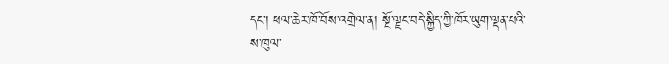དང་། ཕལ་ཆེར་ཁོ་བོས་འགྲེལ་ན། སྔོ་ལྗང་བདེ་སྐྱིད་ཀྱི་ཁོར་ཡུག་ལྡན་པའི་ས་ཁུལ་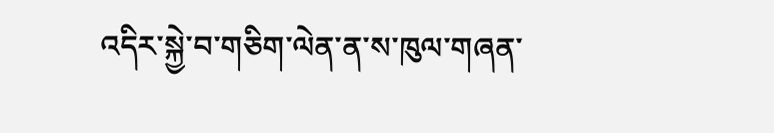འདིར་སྐྱེ་བ་གཅིག་ལེན་ན་ས་ཁུལ་གཞན་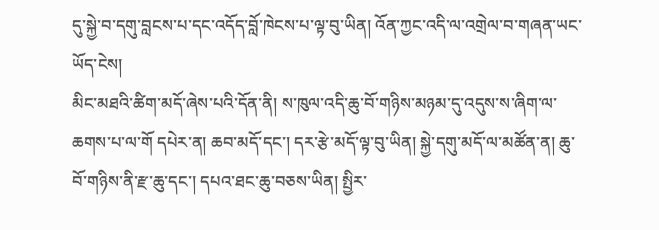དུ་སྐྱེ་བ་དགུ་བླངས་པ་དང་འདོད་བློ་ཁེངས་པ་ལྟ་བུ་ཡིན། འོན་ཀྱང་འདི་ལ་འགྲེལ་བ་གཞན་ཡང་ཡོད་ངེས།
མིང་མཐའི་ཚིག་མདོ་ཞེས་པའི་དོན་ནི། ས་ཁུལ་འདི་ཆུ་བོ་གཉིས་མཉམ་དུ་འདུས་ས་ཞིག་ལ་ཆགས་པ་ལ་གོ དཔེར་ན། ཆབ་མདོ་དང་། དར་རྩེ་མདོ་ལྟ་བུ་ཡིན། སྐྱེ་དགུ་མདོ་ལ་མཚོན་ན། ཆུ་བོ་གཉིས་ནི་རྫ་ཆུ་དང་། དཔའ་ཐང་ཆུ་བཅས་ཡིན། སྤྱིར་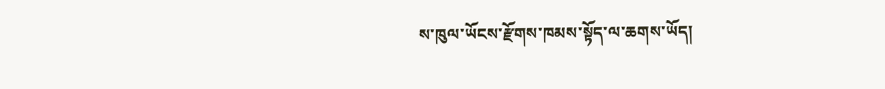ས་ཁུལ་ཡོངས་རྫོགས་ཁམས་སྟོད་ལ་ཆགས་ཡོད།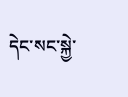དེང་སང་སྐྱེ་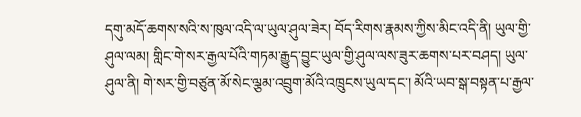དགུ་མདོ་ཆགས་སའི་ས་ཁུལ་འདི་ལ་ཡུལ་ཤུལ་ཟེར། བོད་རིགས་རྣམས་ཀྱིས་མིང་འདི་ནི། ཡུལ་གྱི་ཤུལ་ལམ། གླིང་གེ་སར་རྒྱལ་པོའི་གཏམ་རྒྱུད་བྱུང་ཡུལ་གྱི་ཤུལ་ལས་ཟུར་ཆགས་པར་བཤད། ཡུལ་ཤུལ་ནི། གེ་སར་གྱི་བཙུན་མོ་སེང་ལྕམ་འབྲུག་མོའི་འཁྲུངས་ཡུལ་དང་། མོའི་ཡབ་སྒ་བསྟན་པ་རྒྱལ་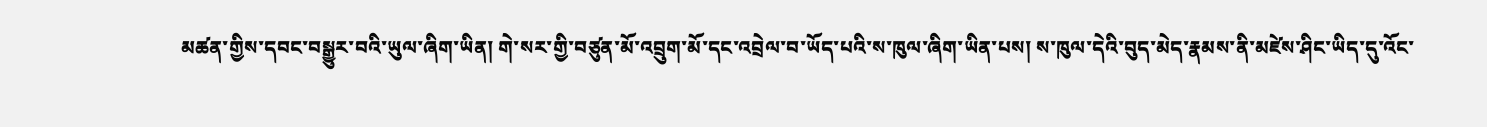མཚན་གྱིས་དབང་བསྒྱུར་བའི་ཡུལ་ཞིག་ཡིན། གེ་སར་གྱི་བཙུན་མོ་འབྲུག་མོ་དང་འབྲེལ་བ་ཡོད་པའི་ས་ཁུལ་ཞིག་ཡིན་པས། ས་ཁུལ་དེའི་བུད་མེད་རྣམས་ནི་མཛེས་ཤིང་ཡིད་དུ་འོང་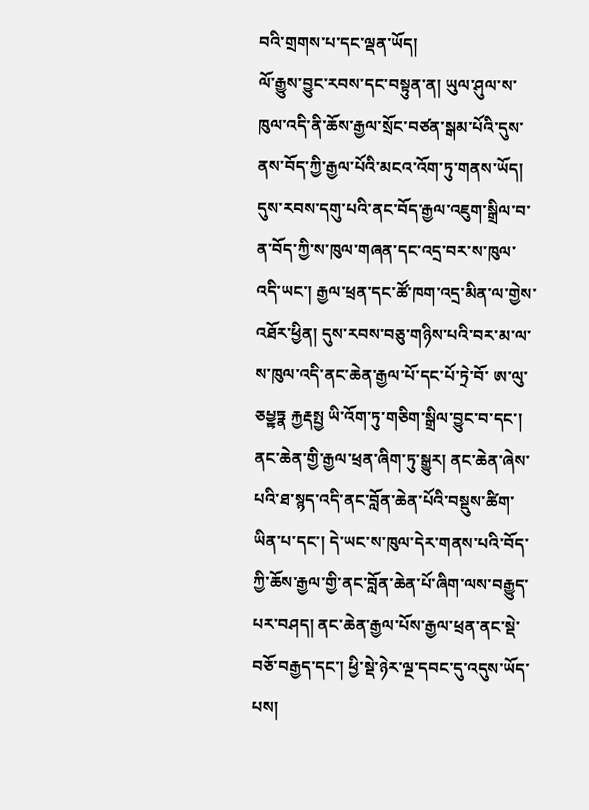བའི་གྲགས་པ་དང་ལྡན་ཡོད།
ལོ་རྒྱུས་བྱུང་རབས་དང་བསྟུན་ན། ཡུལ་ཤུལ་ས་ཁུལ་འདི་ནི་ཆོས་རྒྱལ་སྲོང་བཙན་སྒམ་པོའི་དུས་ནས་བོད་ཀྱི་རྒྱལ་པོའི་མངའ་འོག་ཏུ་གནས་ཡོད། དུས་རབས་དགུ་པའི་ནང་བོད་རྒྱལ་འཇུག་སྒྲིལ་བ་ན་བོད་ཀྱི་ས་ཁུལ་གཞན་དང་འདྲ་བར་ས་ཁུལ་འདི་ཡང་། རྒྱལ་ཕྲན་དང་ཚོ་ཁག་འདྲ་མིན་ལ་གྱེས་འཐོར་ཕྱིན། དུས་རབས་བཅུ་གཉིས་པའི་བར་མ་ལ་ས་ཁུལ་འདི་ནང་ཆེན་རྒྱལ་པོ་དང་པོ་ཏྲེ་བོ་ ཨ་ལུ་ ཅཔྱྟཏྣ རྐྱརྡསྤྱ ཡི་འོག་ཏུ་གཅིག་སྒྲིལ་བྱུང་བ་དང་། ནང་ཆེན་གྱི་རྒྱལ་ཕྲན་ཞིག་ཏུ་སྒྱུར། ནང་ཆེན་ཞེས་པའི་ཐ་སྙད་འདི་ནང་བློན་ཆེན་པོའི་བསྡུས་ཚིག་ཡིན་པ་དང་། དེ་ཡང་ས་ཁུལ་དེར་གནས་པའི་བོད་ཀྱི་ཆོས་རྒྱལ་གྱི་ནང་བློན་ཆེན་པོ་ཞིག་ལས་བརྒྱུད་པར་བཤད། ནང་ཆེན་རྒྱལ་པོས་རྒྱལ་ཕྲན་ནང་སྡེ་བཅོ་བརྒྱད་དང་། ཕྱི་སྡེ་ཉེར་ལྔ་དབང་དུ་འདུས་ཡོད་པས།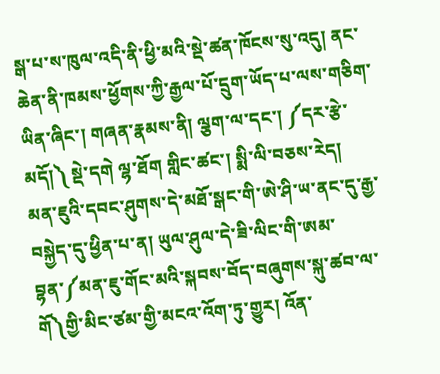སྒ་པ་ས་ཁུལ་འདི་ནི་ཕྱི་མའི་སྡེ་ཚན་ཁོངས་སུ་འདུ། ནང་ཆེན་ནི་ཁམས་ཕྱོགས་ཀྱི་རྒྱལ་པོ་དྲུག་ཡོད་པ་ལས་གཅིག་ཡིན་ཞིང་། གཞན་རྣམས་ནི། ལྕག་ལ་དང་། ༼དར་རྩེ་མདོ།༽ སྡེ་དགེ ལྷ་ཐོག གླིང་ཚང་། སྨི་ལི་བཅས་རེད།
མན་ཇུའི་དབང་ཤུགས་དེ་མཐོ་སྒང་གི་ཨེ་ཤི་ཡ་ནང་དུ་རྒྱ་བསྐྱེད་དུ་ཕྱིན་པ་ན། ཡུལ་ཤུལ་དེ་ཟི་ལིང་གི་ཨམ་བྷན་༼མན་ཇུ་གོང་མའི་སྐབས་བོད་བཞུགས་སྐུ་ཚབ་ལ་གོ༽གྱི་མིང་ཙམ་གྱི་མངའ་འོག་ཏུ་གྱུར། འོན་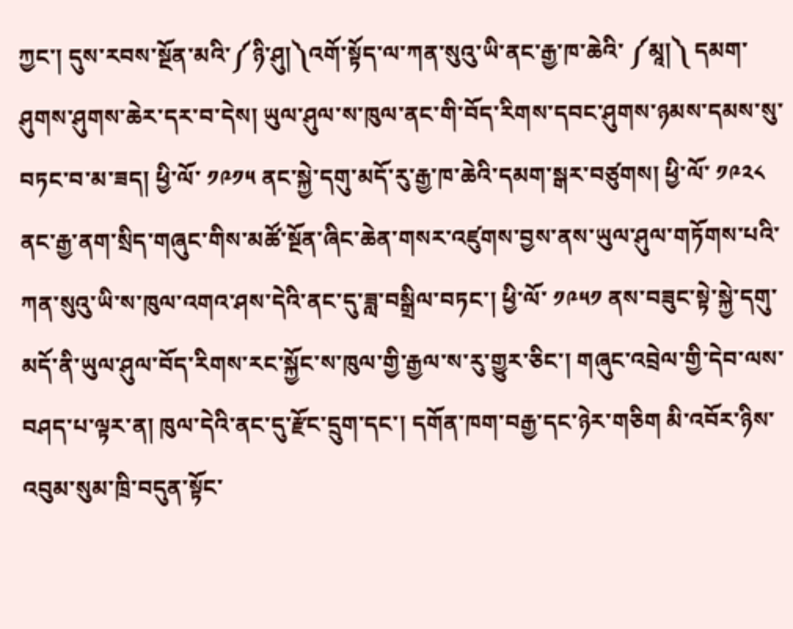ཀྱང་། དུས་རབས་སྔོན་མའི་༼ཉི་ཤུ།༽འགོ་སྟོད་ལ་ཀན་སུའུ་ཡི་ནང་རྒྱ་ཁ་ཆེའི་ ༼མཱ།༽ དམག་ཤུགས་ཤུགས་ཆེར་དར་བ་དེས། ཡུལ་ཤུལ་ས་ཁུལ་ནང་གི་བོད་རིགས་དབང་ཤུགས་ཉམས་དམས་སུ་བཏང་བ་མ་ཟད། ཕྱི་ལོ་ ༡༩༡༥ ནང་སྐྱེ་དགུ་མདོ་རུ་རྒྱ་ཁ་ཆེའི་དམག་སྒར་བཙུགས། ཕྱི་ལོ་ ༡༩༢༨ ནང་རྒྱ་ནག་སྲིད་གཞུང་གིས་མཚོ་སྔོན་ཞིང་ཆེན་གསར་འཛུགས་བྱས་ནས་ཡུལ་ཤུལ་གཏོགས་པའི་ཀན་སུའུ་ཡི་ས་ཁུལ་འགའ་ཤས་དེའི་ནང་དུ་ཟླ་བསྒྲིལ་བཏང་། ཕྱི་ལོ་ ༡༩༥༡ ནས་བཟུང་སྟེ་སྐྱེ་དགུ་མདོ་ནི་ཡུལ་ཤུལ་བོད་རིགས་རང་སྐྱོང་ས་ཁུལ་གྱི་རྒྱལ་ས་རུ་གྱུར་ཅིང་། གཞུང་འབྲེལ་གྱི་དེབ་ལས་བཤད་པ་ལྟར་ན། ཁུལ་དེའི་ནང་དུ་རྫོང་དྲུག་དང་། དགོན་ཁག་བརྒྱ་དང་ཉེར་གཅིག མི་འབོར་ཉིས་འབུམ་སུམ་ཁྲི་བདུན་སྟོང་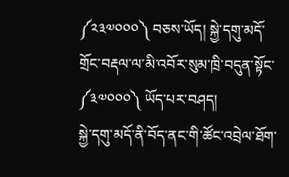༼༢༣༧༠༠༠༽ བཅས་ཡོད། སྐྱེ་དགུ་མདོ་གྲོང་བརྡལ་ལ་མི་འབོར་སུམ་ཁྲི་བདུན་སྟོང་ ༼༣༧༠༠༠༽ ཡོད་པར་བཤད།
སྐྱེ་དགུ་མདོ་ནི་བོད་ནང་གི་ཚོང་འབྲེལ་ཐོག་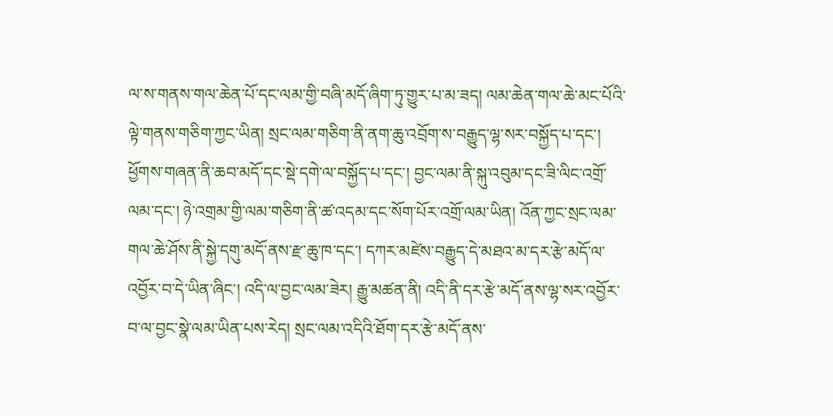ལ་ས་གནས་གལ་ཆེན་པོ་དང་ལམ་གྱི་བཞི་མདོ་ཞིག་ཏུ་གྱུར་པ་མ་ཟད། ལམ་ཆེན་གལ་ཆེ་མང་པོའི་ལྟེ་གནས་གཅིག་ཀྱང་ཡིན། སྲང་ལམ་གཅིག་ནི་ནག་ཆུ་འབྲོག་ས་བརྒྱུད་ལྷ་སར་བསྐྱོད་པ་དང་། ཕྱོགས་གཞན་ནི་ཆབ་མདོ་དང་སྡེ་དགེ་ལ་བསྐྱོད་པ་དང་། བྱང་ལམ་ནི་སྐུ་འབུམ་དང་ཟི་ལིང་འགྲོ་ལམ་དང་། ཉེ་འགྲམ་གྱི་ལམ་གཅིག་ནི་ཚ་འདམ་དང་སོག་པོར་འགྲོ་ལམ་ཡིན། འོན་ཀྱང་སྲང་ལམ་གལ་ཆེ་ཤོས་ནི་སྐྱེ་དགུ་མདོ་ནས་རྫ་ཆུ་ཁ་དང་། དཀར་མཛེས་བརྒྱུད་དེ་མཐའ་མ་དར་རྩེ་མདོ་ལ་འབྱོར་བ་དེ་ཡིན་ཞིང་། འདི་ལ་བྱང་ལམ་ཟེར། རྒྱུ་མཚན་ནི། འདི་ནི་དར་རྩེ་མདོ་ནས་ལྷ་སར་འབྱོར་བ་ལ་བྱང་སྣེ་ལམ་ཡིན་པས་རེད། སྲང་ལམ་འདིའི་ཐོག་དར་རྩེ་མདོ་ནས་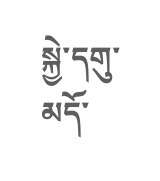སྐྱེ་དགུ་མདོ་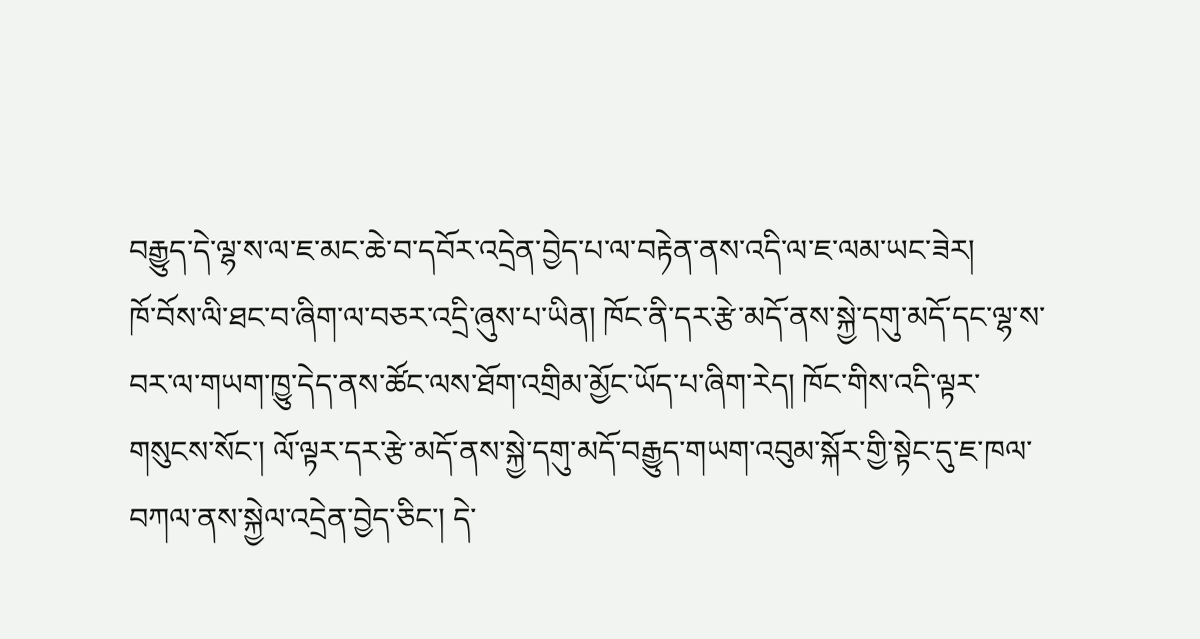བརྒྱུད་དེ་ལྷ་ས་ལ་ཇ་མང་ཆེ་བ་དབོར་འདྲེན་བྱེད་པ་ལ་བརྟེན་ནས་འདི་ལ་ཇ་ལམ་ཡང་ཟེར།
ཁོ་བོས་ལི་ཐང་བ་ཞིག་ལ་བཅར་འདྲི་ཞུས་པ་ཡིན། ཁོང་ནི་དར་རྩེ་མདོ་ནས་སྐྱེ་དགུ་མདོ་དང་ལྷ་ས་བར་ལ་གཡག་ཁྱུ་དེད་ནས་ཚོང་ལས་ཐོག་འགྲིམ་མྱོང་ཡོད་པ་ཞིག་རེད། ཁོང་གིས་འདི་ལྟར་གསུངས་སོང་། ལོ་ལྟར་དར་རྩེ་མདོ་ནས་སྐྱེ་དགུ་མདོ་བརྒྱུད་གཡག་འབུམ་སྐོར་གྱི་སྟེང་དུ་ཇ་ཁལ་བཀལ་ནས་སྐྱེལ་འདྲེན་བྱེད་ཅིང་། དེ་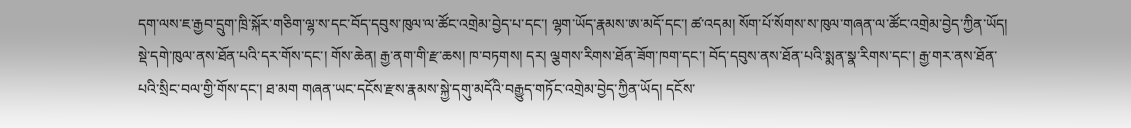དག་ལས་ཇ་རྒྱབ་དྲུག་ཁྲི་སྐོར་གཅིག་ལྷ་ས་དང་བོད་དབུས་ཁུལ་ལ་ཚོང་འགྲེམ་བྱེད་པ་དང་། ལྷག་ཡོད་རྣམས་ཨ་མདོ་དང་། ཚ་འདམ། སོག་པོ་སོགས་ས་ཁུལ་གཞན་ལ་ཚོང་འགྲེམ་བྱེད་ཀྱིན་ཡོད།
སྡེ་དགེ་ཁུལ་ནས་ཐོན་པའི་དར་གོས་དང་། གོས་ཆེན། རྒྱ་ནག་གི་རྫ་ཆས། ཁ་བཏགས། དར། ལྕགས་རིགས་ཐོན་ཟོག་ཁག་དང་། བོད་དབུས་ནས་ཐོན་པའི་སྨན་སྣ་རིགས་དང་། རྒྱ་གར་ནས་ཐོན་པའི་སྲིང་བལ་གྱི་གོས་དང་། ཐ་མག གཞན་ཡང་དངོས་རྫས་རྣམས་སྐྱེ་དགུ་མདོའི་བརྒྱུད་གཏོང་འགྲེམ་བྱེད་ཀྱིན་ཡོད། དངོས་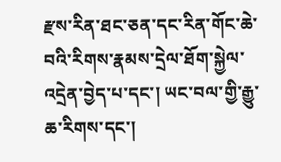རྫས་རིན་ཐང་ཅན་དང་རིན་གོང་ཆེ་བའི་རིགས་རྣམས་དྲེལ་ཐོག་སྐྱེལ་འདྲེན་བྱེད་པ་དང་། ཡང་བལ་གྱི་རྒྱུ་ཆ་རིགས་དང་།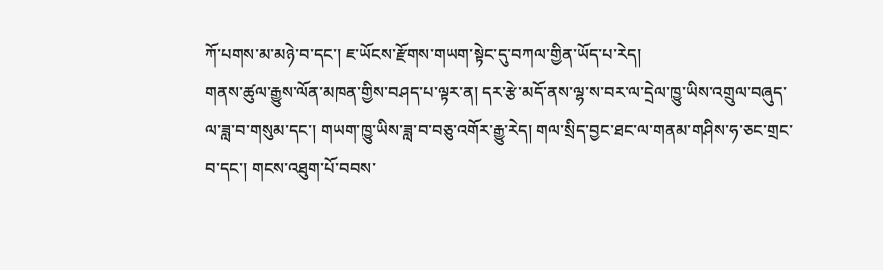ཀོ་པགས་མ་མཉེ་བ་དང་། ཇ་ཡོངས་རྫོགས་གཡག་སྟེང་དུ་བཀལ་གྱིན་ཡོད་པ་རེད།
གནས་ཚུལ་རྒྱུས་ལོན་མཁན་གྱིས་བཤད་པ་ལྟར་ན། དར་རྩེ་མདོ་ནས་ལྷ་ས་བར་ལ་དྲེལ་ཁྱུ་ཡིས་འགྲུལ་བཞུད་ལ་ཟླ་བ་གསུམ་དང་། གཡག་ཁྱུ་ཡིས་ཟླ་བ་བཅུ་འགོར་རྒྱུ་རེད། གལ་སྲིད་བྱང་ཐང་ལ་གནམ་གཤིས་ཧ་ཅང་གྲང་བ་དང་། གངས་འཐུག་པོ་བབས་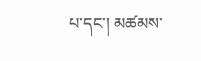པ་དང་། མཚམས་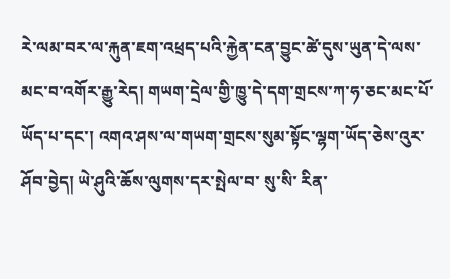རེ་ལམ་བར་ལ་རྐུན་ཇག་འཕྲད་པའི་རྐྱེན་ངན་བྱུང་ཚེ་དུས་ཡུན་དེ་ལས་མང་བ་འགོར་རྒྱུ་རེད། གཡག་དྲེལ་གྱི་ཁྱུ་དེ་དག་གྲངས་ཀ་ཧ་ཅང་མང་པོ་ཡོད་པ་དང་། འགའ་ཤས་ལ་གཡག་གྲངས་སུམ་སྟོང་ལྷག་ཡོད་ཅེས་འུར་ཤོབ་བྱེད། ཡེ་ཤུའི་ཆོས་ལུགས་དར་སྤེལ་བ་ སུ་སི་ རིན་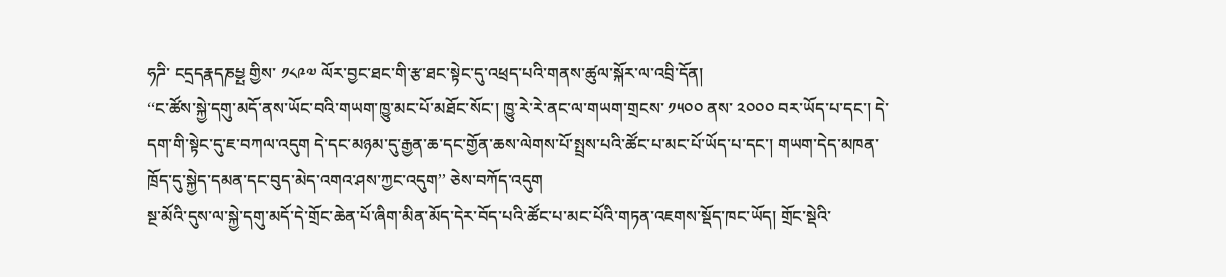ཧཌི་ ངདྲདརྣདཎཔྱྤ གྱིས་ ༡༨༩༧ ལོར་བྱང་ཐང་གི་རྩ་ཐང་སྟེང་དུ་འཕྲད་པའི་གནས་ཚུལ་སྐོར་ལ་འབྲི་དོན།
‘‘ང་ཚོས་སྐྱེ་དགུ་མདོ་ནས་ཡོང་བའི་གཡག་ཁྱུ་མང་པོ་མཐོང་སོང་། ཁྱུ་རེ་རེ་ནང་ལ་གཡག་གྲངས་ ༡༥༠༠ ནས་ ༢༠༠༠ བར་ཡོད་པ་དང་། དེ་དག་གི་སྟེང་དུ་ཇ་བཀལ་འདུག དེ་དང་མཉམ་དུ་རྒྱན་ཆ་དང་གྱོན་ཆས་ལེགས་པོ་སྤྲས་པའི་ཚོང་པ་མང་པོ་ཡོད་པ་དང་། གཡག་དེད་མཁན་ཁྲོད་དུ་སྐྱེད་དམན་དང་བུད་མེད་འགའ་ཤས་ཀྱང་འདུག’’ ཅེས་བཀོད་འདུག
སྔ་མོའི་དུས་ལ་སྐྱེ་དགུ་མདོ་དེ་གྲོང་ཆེན་པོ་ཞིག་མིན་མོད་དེར་བོད་པའི་ཚོང་པ་མང་པོའི་གཏན་འཇགས་སྡོད་ཁང་ཡོད། གྲོང་སྡེའི་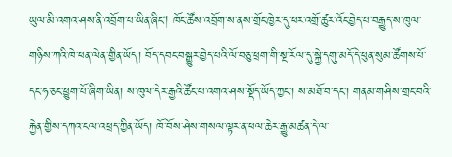ཡུལ་མི་འགའ་ཤས་ནི་འབྲོག་པ་ཡིན་ཞིང། ཁོང་ཚོས་འབྲོག་ས་ནས་གྲོང་ཁྱེར་དུ་ཕར་འགྲོ་ཚུར་འོང་བྱེད་པ་བརྒྱུད་ས་ཁུལ་གཉིས་ཀའི་ཁེ་ཕན་ལེན་གྱིན་ཡོད། བོད་དབང་བསྒྱུར་བྱེད་པའི་ལོ་བཅུ་ཕྲག་གི་སྔ་རོལ་དུ་སྐྱེ་དགུ་མདོ་དེ་ཕུན་སུམ་ཚོགས་པོ་དང་ཧ་ཅང་ཕྱུག་པོ་ཞིག་ཡིན། ས་ཁུལ་དེར་རྒྱའི་ཚོང་པ་འགའ་ཤས་སྡོད་ཡོད་ཀྱང་། ས་མཐོ་བ་དང་། གནམ་གཤིས་གྲང་བའི་རྐྱེན་གྱིས་དཀའ་ངལ་འཕྲད་ཀྱིན་ཡོད། ཁོ་བོས་ཤེས་གསལ་ལྟར་ན་ཕལ་ཆེར་རྒྱུ་མཚན་དེ་ལ་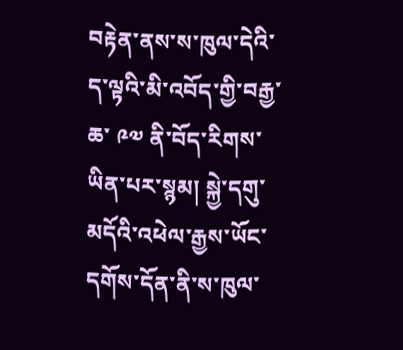བརྟེན་ནས་ས་ཁུལ་དེའི་ད་ལྟའི་མི་འབོད་གྱི་བརྒྱ་ཆ་ ༩༧ ནི་བོད་རིགས་ཡིན་པར་སྙམ། སྐྱེ་དགུ་མདོའི་འཕེལ་རྒྱས་ཡོང་དགོས་དོན་ནི་ས་ཁུལ་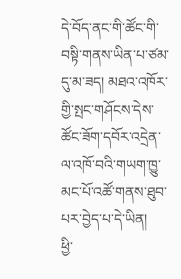དེ་བོད་ནང་གི་ཚོང་གི་བསྟི་གནས་ཡིན་པ་ཙམ་དུ་མ་ཟད། མཐའ་འཁོར་གྱི་སྤང་གཤོངས་དེས་ཚོང་ཟོག་དབོར་འདྲེན་ལ་འཁོ་བའི་གཡག་ཁྱུ་མང་པོ་འཚོ་གནས་ཐུབ་པར་བྱེད་པ་དེ་ཡིན།
ཕྱི་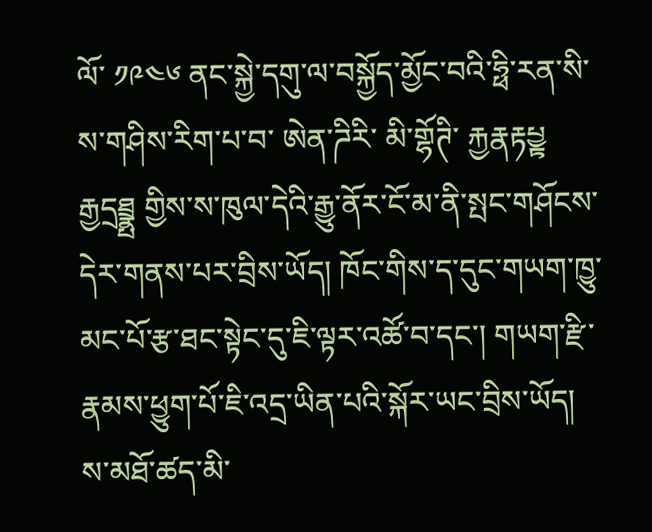ལོ་ ༡༩༤༦ ནང་སྐྱེ་དགུ་ལ་བསྐྱོད་མྱོང་བའི་ཧྥི་རན་སི་ས་གཤིས་རིག་པ་བ་ ཨེན་ཌིརི་ མི་གྷོཊི་ རྐྱརྣརྟཔྱྟ རྒྱདྲཐྲྣྤ གྱིས་ས་ཁུལ་དེའི་རྒྱུ་ནོར་ངོ་མ་ནི་སྤང་གཤོངས་དེར་གནས་པར་བྲིས་ཡོད། ཁོང་གིས་ད་དུང་གཡག་ཁྱུ་མང་པོ་རྩ་ཐང་སྟེང་དུ་ཇི་ལྟར་འཚོ་བ་དང་། གཡག་རྫི་རྣམས་ཕྱུག་པོ་ཇི་འདྲ་ཡིན་པའི་སྐོར་ཡང་བྲིས་ཡོད། ས་མཐོ་ཚད་མི་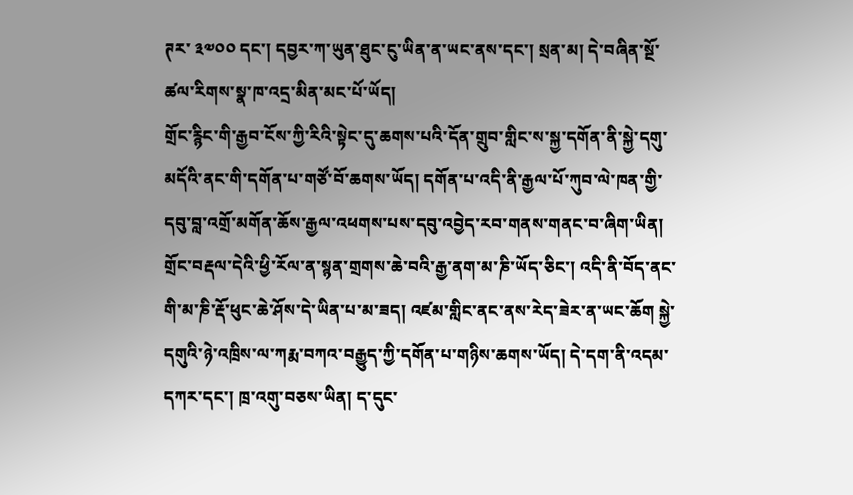ཊར་ ༣༧༠༠ དང་། དབྱར་ཀ་ཡུན་ཐུང་ངུ་ཡིན་ན་ཡང་ནས་དང་། སྲན་མ། དེ་བཞིན་སྔོ་ཚལ་རིགས་སྣ་ཁ་འདྲ་མིན་མང་པོ་ཡོད།
གྲོང་རྙིང་གི་རྒྱབ་ངོས་ཀྱི་རིའི་སྟེང་དུ་ཆགས་པའི་དོན་གྲུབ་གླིང་ས་སྐྱ་དགོན་ནི་སྐྱེ་དགུ་མདོའི་ནང་གི་དགོན་པ་གཙོ་བོ་ཆགས་ཡོད། དགོན་པ་འདི་ནི་རྒྱལ་པོ་ཀུབ་ལེ་ཁན་གྱི་དབུ་བླ་འགྲོ་མགོན་ཆོས་རྒྱལ་འཕགས་པས་དབུ་འབྱེད་རབ་གནས་གནང་བ་ཞིག་ཡིན། གྲོང་བརྡལ་དེའི་ཕྱི་རོལ་ན་སྙན་གྲགས་ཆེ་བའི་རྒྱ་ནག་མ་ཎི་ཡོད་ཅིང་། འདི་ནི་བོད་ནང་གི་མ་ཎི་རྡོ་ཕུང་ཆེ་ཤོས་དེ་ཡིན་པ་མ་ཟད། འཛམ་གླིང་ནང་ནས་རེད་ཟེར་ན་ཡང་ཆོག སྐྱེ་དགུའི་ཉེ་འཁྲིས་ལ་ཀརྨ་བཀའ་བརྒྱུད་ཀྱི་དགོན་པ་གཉིས་ཆགས་ཡོད། དེ་དག་ནི་འདམ་དཀར་དང་། ཁྲ་འགུ་བཅས་ཡིན། ད་དུང་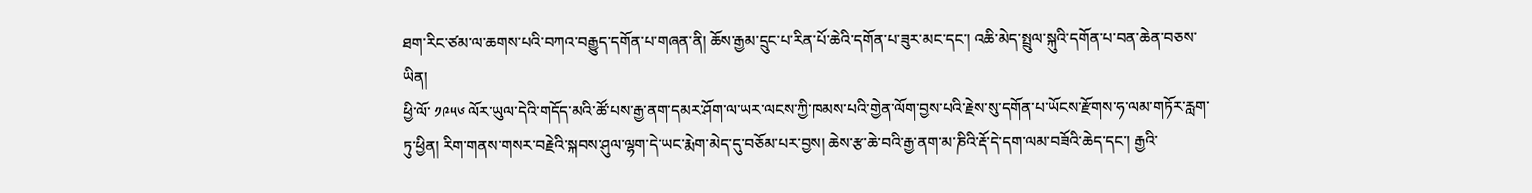ཐག་རིང་ཙམ་ལ་ཆགས་པའི་བཀའ་བརྒྱུད་དགོན་པ་གཞན་ནི། ཆོས་རྒྱམ་དྲུང་པ་རིན་པོ་ཆེའི་དགོན་པ་ཟུར་མང་དང་། འཆི་མེད་སྤྲུལ་སྐུའི་དགོན་པ་བན་ཆེན་བཅས་ཡིན།
ཕྱི་ལོ་ ༡༩༥༦ ལོར་ཡུལ་དེའི་གདོད་མའི་ཚོ་པས་རྒྱ་ནག་དམར་ཤོག་ལ་ཡར་ལངས་ཀྱི་ཁམས་པའི་གྱེན་ལོག་བྱས་པའི་རྗེས་སུ་དགོན་པ་ཡོངས་རྫོགས་ཧ་ལམ་གཏོར་རླག་ཏུ་ཕྱིན། རིག་གནས་གསར་བརྗེའི་སྐབས་ཤུལ་ལྷག་དེ་ཡང་རྨེག་མེད་དུ་བཅོམ་པར་བྱས། ཆེས་རྩ་ཆེ་བའི་རྒྱ་ནག་མ་ཎིའི་རྡོ་དེ་དག་ལམ་བཟོའི་ཆེད་དང་། རྒྱའི་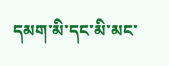དམག་མི་དང་མི་མང་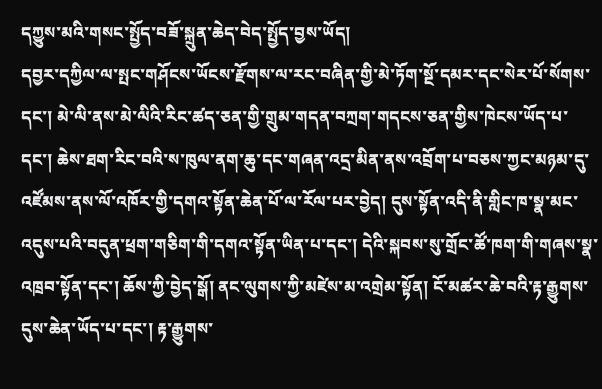དཀྱུས་མའི་གསང་སྤྱོད་བཟོ་སྐྲུན་ཆེད་བེད་སྤྱོད་བྱས་ཡོད།
དབྱར་དཀྱིལ་ལ་སྤང་གཤོངས་ཡོངས་རྫོགས་ལ་རང་བཞིན་གྱི་མེ་ཏོག་སྔོ་དམར་དང་སེར་པོ་སོགས་དང་། མེ་ལི་ནས་མེ་ལིའི་རིང་ཚད་ཅན་གྱི་གྲུམ་གདན་བཀྲག་གདངས་ཅན་གྱིས་ཁེངས་ཡོད་པ་དང་། ཆེས་ཐག་རིང་བའི་ས་ཁུལ་ནག་ཆུ་དང་གཞན་འདྲ་མིན་ནས་འབྲོག་པ་བཅས་ཀྱང་མཉམ་དུ་འཛོམས་ནས་ལོ་འཁོར་གྱི་དགའ་སྟོན་ཆེན་པོ་ལ་རོལ་པར་བྱེད། དུས་སྟོན་འདི་ནི་གླིང་ཁ་སྣ་མང་འདུས་པའི་བདུན་ཕྲག་གཅིག་གི་དགའ་སྟོན་ཡིན་པ་དང་། དེའི་སྐབས་སུ་གྲོང་ཚོ་ཁག་གི་གཞས་སྣ་འཁྲབ་སྟོན་དང་། ཆོས་ཀྱི་བྱེད་སྒོ། ནང་ལུགས་ཀྱི་མཛེས་མ་འགྲེམ་སྟོན། ངོ་མཚར་ཆེ་བའི་རྟ་རྒྱུགས་དུས་ཆེན་ཡོད་པ་དང་། རྟ་རྒྱུགས་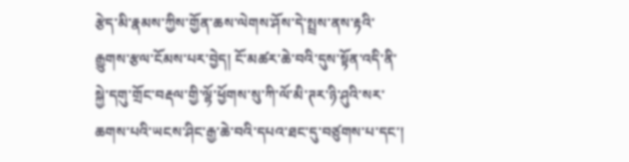རྩེད་མི་རྣམས་ཀྱིས་གྱོན་ཆས་ལེགས་ཤོས་དེ་སྤྲས་ནས་རྟའི་རྒྱུགས་རྩལ་ངོམས་པར་བྱེད། ངོ་མཚར་ཆེ་བའི་དུས་སྟོན་འདི་ནི་སྐྱེ་དགུ་གྲོང་བརྡལ་གྱི་ལྷོ་ཕྱོགས་སུ་ཀི་ལོ་མི་ཊར་ཉི་ཤུའི་སར་ཆགས་པའི་ཡངས་ཤིང་རྒྱ་ཆེ་བའི་དཔའ་ཐང་དུ་བཙུགས་པ་དང་།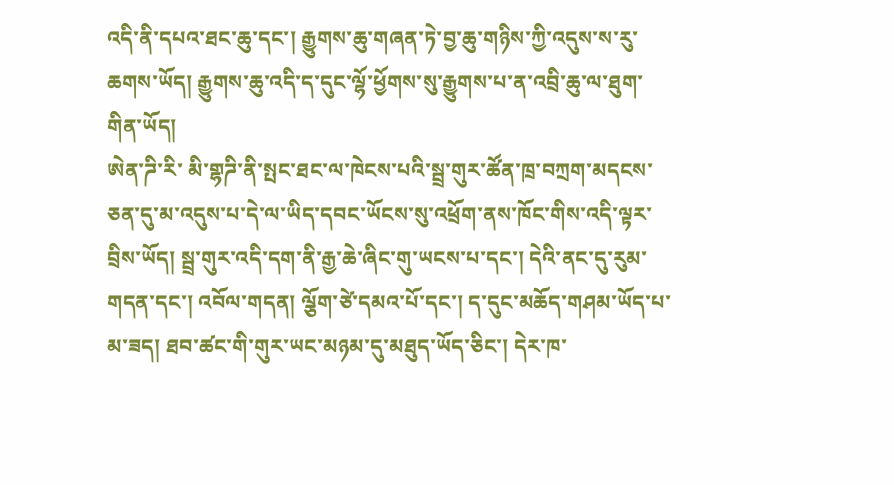འདི་ནི་དཔའ་ཐང་ཆུ་དང་། རྒྱུགས་ཆུ་གཞན་ཏེ་བྱ་ཆུ་གཉིས་ཀྱི་འདུས་ས་རུ་ཆགས་ཡོད། རྒྱུགས་ཆུ་འདི་ད་དུང་ལྷོ་ཕྱོགས་སུ་རྒྱུགས་པ་ན་འབྲི་ཆུ་ལ་ཐུག་གིན་ཡོད།
ཨེན་ཌི་རི་ མི་གྷཌི་ནི་སྤང་ཐང་ལ་ཁེངས་པའི་སྦྲ་གུར་ཚོན་ཁྲ་བཀྲག་མདངས་ཅན་དུ་མ་འདུས་པ་དེ་ལ་ཡིད་དབང་ཡོངས་སུ་འཕྲོག་ནས་ཁོང་གིས་འདི་ལྟར་བྲིས་ཡོད། སྦྲ་གུར་འདི་དག་ནི་རྒྱ་ཆེ་ཞིང་གུ་ཡངས་པ་དང་། དེའི་ནང་དུ་རུམ་གདན་དང་། འབོལ་གདན། ལྕོག་ཙེ་དམའ་པོ་དང་། ད་དུང་མཆོད་གཤམ་ཡོད་པ་མ་ཟད། ཐབ་ཚང་གི་གུར་ཡང་མཉམ་དུ་མཐུད་ཡོད་ཅིང་། དེར་ཁ་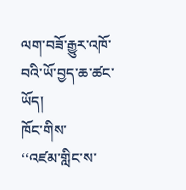ལག་བཟོ་རྒྱུར་འཁོ་བའི་ཡོ་བྱད་ཆ་ཚང་ཡོད།
ཁོང་གིས་
‘‘འཛམ་གླིང་ས་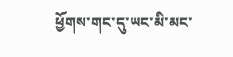ཕྱོགས་གང་དུ་ཡང་མི་མང་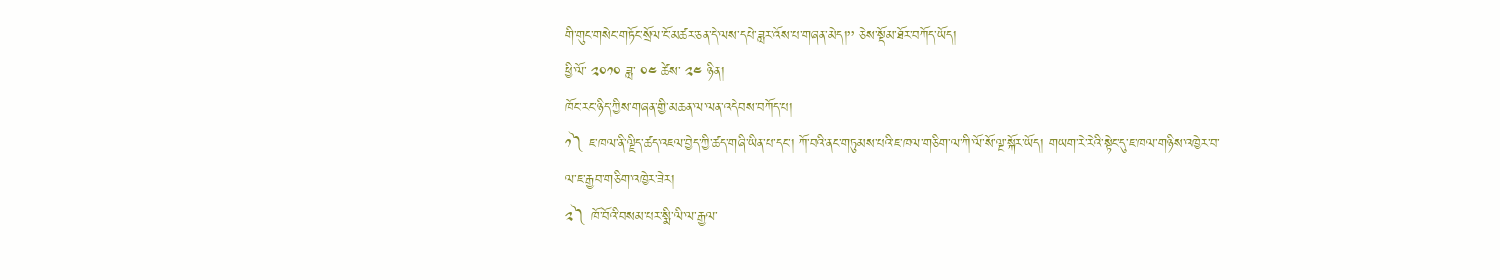གི་གུང་གསེང་གཏོང་སྲོལ་ངོ་མཚར་ཅན་དེ་ལས་དཔེ་ཟླར་འོས་པ་གཞན་མེད།’’ ཅེས་སྡོམ་ཐོར་བཀོད་ཡོད།
ཕྱི་ལོ་ ༢༠༡༠ ཟླ་ ༠༤ ཚེས་ ༢༤ ཉིན།
ཁོང་རང་ཉིད་ཀྱིས་གཞན་གྱི་མཆན་ལ་ལན་འདེབས་བཀོད་པ།
༡༽ ཇ་ཁལ་ནི་ལྗིད་ཚད་འཇལ་བྱེད་ཀྱི་ཚད་གཞི་ཡིན་པ་དང་། ཀོ་བའི་ནང་གཏུམས་པའི་ཇ་ཁལ་གཅིག་ལ་ཀི་ལོ་སོ་ལྔ་སྐོར་ཡོད། གཡག་རེ་རེའི་སྟེང་དུ་ཇ་ཁལ་གཉིས་འཁྱེར་བ་ལ་ཇ་རྒྱབ་གཅིག་འཁྱེར་ཟེར།
༢༽ ཁོ་བོའི་བསམ་པར་སྨི་ལི་ལ་རྒྱལ་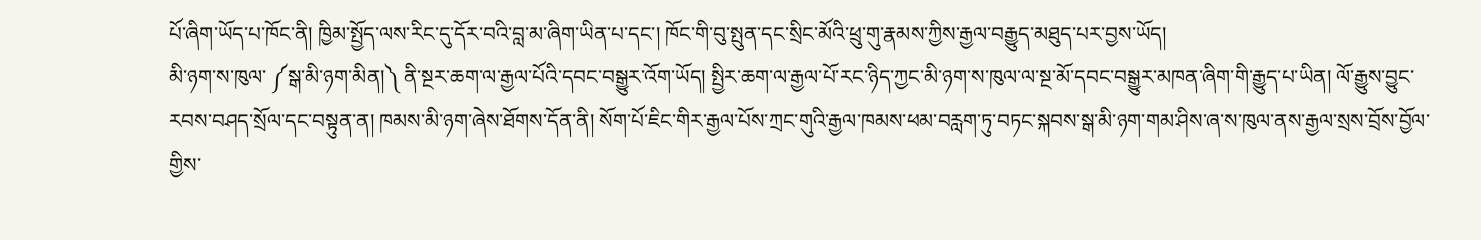པོ་ཞིག་ཡོད་པ་ཁོང་ནི། ཁྱིམ་སྤྱོད་ལས་རིང་དུ་དོར་བའི་བླ་མ་ཞིག་ཡིན་པ་དང་། ཁོང་གི་བུ་སྤུན་དང་སྲིང་མོའི་ཕྲུ་གུ་རྣམས་ཀྱིས་རྒྱལ་བརྒྱུད་མཐུད་པར་བྱས་ཡོད།
མི་ཉག་ས་ཁུལ་ ༼སྒ་མི་ཉག་མིན།༽ ནི་སྔར་ཆག་ལ་རྒྱལ་པོའི་དབང་བསྒྱུར་འོག་ཡོད། སྤྱིར་ཆག་ལ་རྒྱལ་པོ་རང་ཉིད་ཀྱང་མི་ཉག་ས་ཁུལ་ལ་སྔ་མོ་དབང་བསྒྱུར་མཁན་ཞིག་གི་རྒྱུད་པ་ཡིན། ལོ་རྒྱུས་བྱུང་རབས་བཤད་སྲོལ་དང་བསྟུན་ན། ཁམས་མི་ཉག་ཞེས་ཐོགས་དོན་ནི། སོག་པོ་ཇིང་གིར་རྒྱལ་པོས་ཀྲང་གུའི་རྒྱལ་ཁམས་ཕམ་བརླག་ཏུ་བཏང་སྐབས་སྒ་མི་ཉག་གམ་ཤིས་ཞ་ས་ཁུལ་ནས་རྒྱལ་སྲས་བྲོས་བྱོལ་གྱིས་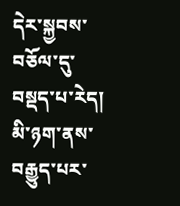དེར་སྐྱབས་བཅོལ་དུ་བསྡད་པ་རེད། མི་ཉག་ནས་བརྒྱུད་པར་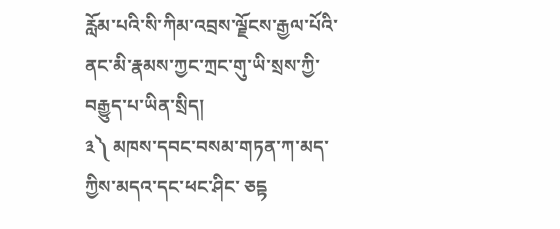རློམ་པའི་སི་ཀིམ་འབྲས་ལྗོངས་རྒྱལ་པོའི་ནང་མི་རྣམས་ཀྱང་ཀྲང་གུ་ཡི་སྲས་ཀྱི་བརྒྱུད་པ་ཡིན་སྲིད།
༣༽ མཁས་དབང་བསམ་གཏན་ཀ་མད་ཀྱིས་མདའ་དང་ཕང་ཤིང་ ཅདྟ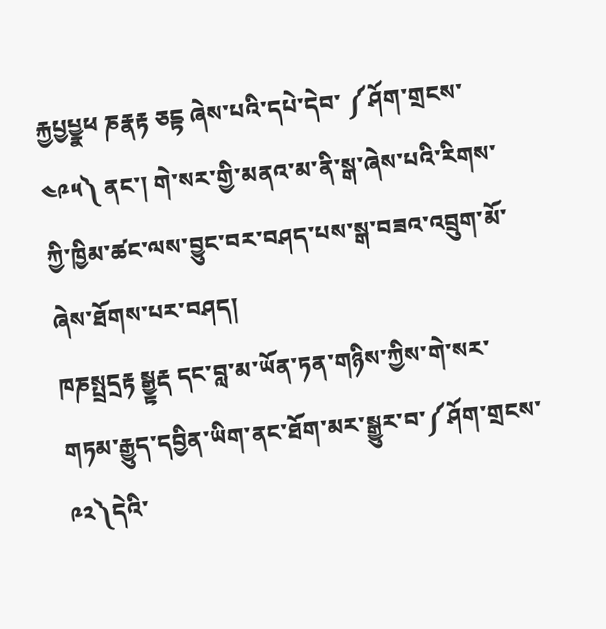རྐྱཔྱཔྱྣཕ ཎརྣརྟ ཅདྟ ཞེས་པའི་དཔེ་དེབ་ ༼ཤོག་གྲངས་ ༤༩༥༽ ནང་། གེ་སར་གྱི་མནའ་མ་ནི་སྒ་ཞེས་པའི་རིགས་ཀྱི་ཁྱིམ་ཚང་ལས་བྱུང་བར་བཤད་པས་སྒ་བཟའ་འབྲུག་མོ་ཞེས་ཐོགས་པར་བཤད།
ཁཎསྤྲདྲརྟ སྒྱྟརྡ དང་བླ་མ་ཡོན་ཏན་གཉིས་ཀྱིས་གེ་སར་གཏམ་རྒྱུད་དབྱིན་ཡིག་ནང་ཐོག་མར་སྒྱུར་བ་༼ཤོག་གྲངས་ ༩༢༽དེའི་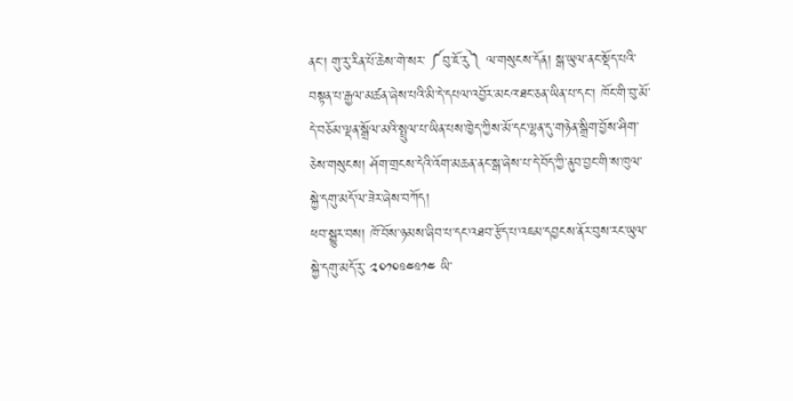ནང་། གུ་རུ་རིན་པོ་ཆེས་གེ་སར་ ༼བུ་ཇོ་རུ༽ ལ་གསུངས་དོན། སྒ་ཡུལ་ནང་སྡོད་པའི་བསྟན་པ་རྒྱལ་མཚན་ཞེས་པའི་མི་དེ་དཔལ་འབྱོར་མངའ་ཐང་ཅན་ཡིན་པ་དང་། ཁོང་གི་བུ་མོ་དེ་བཅོམ་ལྡན་སྒྲོལ་མའི་སྤྲུལ་པ་ཡིན་པས་ཁྱེད་ཀྱིས་མོ་དང་ལྷན་དུ་གཉེན་སྒྲིག་བྱོས་ཤིག་ཅེས་གསུངས། ཤོག་གྲངས་དེའི་འོག་མཆན་ནང་སྒ་ཞེས་པ་དེ་བོད་ཀྱི་ནུབ་བྱང་གི་ས་ཁུལ་སྐྱེ་དགུ་མདོ་ལ་ཟེར་ཞེས་བཀོད།
ཕབ་སྒྱུར་བས། ཁོ་བོས་ཉམས་ཞིབ་པ་དང་འཐབ་རྩོད་པ་འཇམ་དབྱངས་ནོར་བུས་རང་ཡུལ་སྐྱེ་དགུ་མདོ་རུ་ ༢༠༡༠ཋ༤ཋ༡༤ ཡི་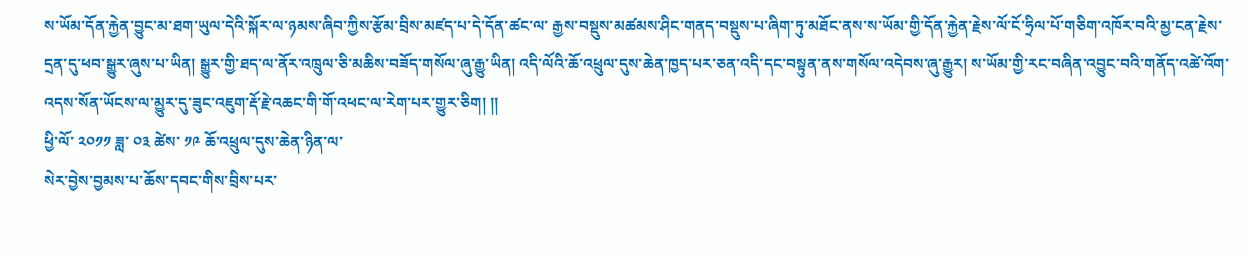ས་ཡོམ་དོན་རྐྱེན་བྱུང་མ་ཐག་ཡུལ་དེའི་སྐོར་ལ་ཉམས་ཞིབ་ཀྱིས་རྩོམ་བྲིས་མཛད་པ་དེ་དོན་ཚང་ལ་ རྒྱས་བསྡུས་མཚམས་ཤིང་གནད་བསྡུས་པ་ཞིག་ཏུ་མཐོང་ནས་ས་ཡོམ་གྱི་དོན་རྐྱེན་རྗེས་ལོ་ངོ་ཧྲིལ་པོ་གཅིག་འཁོར་བའི་མྱ་ངན་རྗེས་དྲན་དུ་ཕབ་སྒྱུར་ཞུས་པ་ཡིན། སྒྱུར་གྱི་ཐད་ལ་ནོར་འཁྲུལ་ཅི་མཆིས་བཟོད་གསོལ་ཞུ་རྒྱུ་ཡིན། འདི་ལོའི་ཆོ་འཕྲུལ་དུས་ཆེན་ཁྱད་པར་ཅན་འདི་དང་བསྟུན་ནས་གསོལ་འདེབས་ཞུ་རྒྱུར། ས་ཡོམ་གྱི་རང་བཞིན་འབྱུང་བའི་གནོད་འཚེ་འོག་འདས་སོན་ཡོངས་ལ་མྱུར་དུ་ཟུང་འཇུག་རྡོ་རྗེ་འཆང་གི་གོ་འཕང་ལ་རེག་པར་གྱུར་ཅིག། །།
ཕྱི་ལོ་ ༢༠༡༡ ཟླ་ ༠༣ ཚེས་ ༡༩ ཆོ་འཕྲུལ་དུས་ཆེན་ཉིན་ལ་
སེར་བྱེས་བྱམས་པ་ཆོས་དབང་གིས་བྲིས་པར་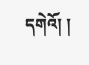དགེའོ། །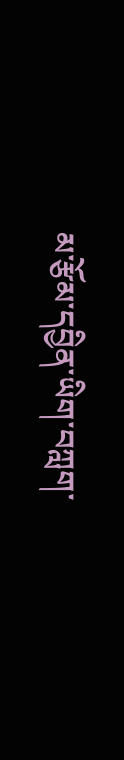མ་རྩོམ་དབྱིན་ཡིག་བཀླག་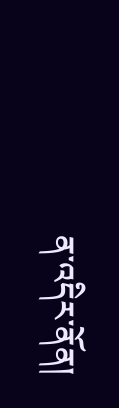ན་འདིར་ནོན།